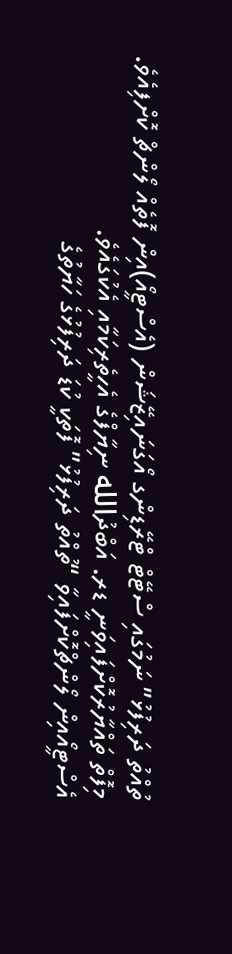ތުއްތު ދަރިފުޅު” ނަމުގައި ސްޓޭޓް ޓްރޭޑިންގ އޯގަނައިޒޭޝަން (އެސްޓީއޯ)އިން ފޮތެއް ލޯންޗް ކޮށްފިއެވެ.
މިފޮތް ތައްޔާރުކޮށްފައިވަނީ ޑރ. އަބްދުالله ނިޔާފްގެ އެހީތެރިކަމާއި އެކުގައެވެ.
އެސްޓީއޯއިން ލޯންޗްކޮށްފައިވާ “ތުއްތު ދަރިފުޅު” ފޮތަކީ ކުޑަ ދަރިފުޅުގެ ހަޔާތުގެ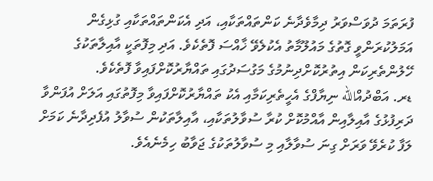ފުރަތަމަ ދުވަސްވަރު ދިމާވެދާނެ ކަންތައްތަކާއި، އަދި އެކަންތައްތަކާއި ގުޅިގެން އަމަލުކުރަންވީ ގޮތުގެ މައުލޫމާތު އެކުލެވޭ ޚާއްސަ ފޮތެކެވެ. އަދި މިފޮތަކީ އާއިލާތަކުގެ ހޭލުންތެރިކަން އިތުރުކޮށްދިނުމުގެ މަގުސަދުގައި ތައްޔާރުކޮށްފައިވާ ފޮތެކެވެ.
ޑރ. އަބްދުއްالله ނިޔާފްގެ އެހީތެރިކަމާއި އެކު ތައްޔާރުކޮށްފައިވާ މިފޮތުގައި އަލަށް އުފަންވާ ދަރިފުޅުގެ އާއިލާއިން އާއްމުކޮށް ކުރާ ސުވާލުތަކާއި، އާއިލާތަކުން ސުވާލު އުފެދިދާނެ ކަމަށް ލަފާ ކުރެވޭ ވަރަށް ގިނަ ސުވާލާއި މި ސުވާލުތަކުގެ ޖަވާބު ހިމެނެއެވެ.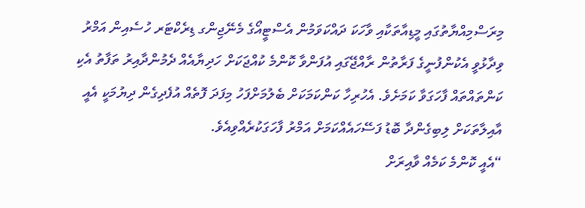މިރަސްމިއްޔާތުގައި މީޑިއާތަކާއި ވާހަކަ ދައްކަވަމުން އެސްޓީއޯގެ މެނޭޖިންގ ޑިރެކްޓަރ ހުސެއިން އަމްރު ވިދާޅުވީ އެކުންފުނީގެ ފަރާތުން ރާއްޖޭގައި އުފަންވާ ކޮންމެ ކުއްޖަކަށް ހަދިޔާއެއް ދެމުންދާއިރު ތަފާތު އެކި ކަންތައްތައް ފާހަގަވާ ކަމަށެވެ. އެހުރިހާ ކަންކަމަކަށް ބެލުމަށްފަހު މިފަދަ ފޮތެއް އުފެދިގެން ދިޔުމަކީ އެއީ އާއިލާތަކަށް ލިބިގެންދާ ބޮޑު ފަސޭހައެއްކަމަށް އަމްރު ފާހަގަކުރެއްވިއެވެ.
“އެއީ ކޮންމެ ކަމެއް ވާއިރަށް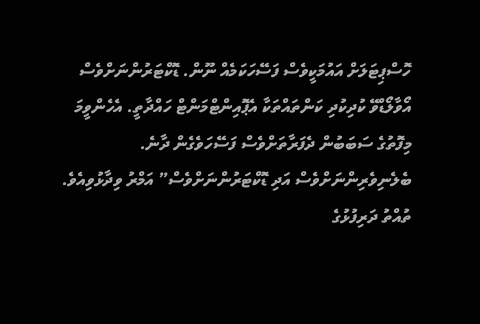ހޮސްޕިޓަލަށް އައުމަކީވެސް ފަސޭހަކަމެއް ނޫން. ޑޮކްޓަރުންނަށްވެސް އޯވާލޯޑްވޭ ކުދިކުދި ކަންތައްތަކާ އެޕޮއިންޓްމަންޓް ހައްދާތީ. އެހެންވީމަ މިފޮތުގެ ސަބަބުން ދެފަރާތަށްވެސް ފަސޭހަވެގެން ދާނެ. ބެލެނިވެރިންނަށްވެސް އަދި ޑޮކްޓަރުންނަށްވެސް” އަމްރު ވިދާޅުވިއެވެ.
ތުއްތު ދަރިފުޅުގެ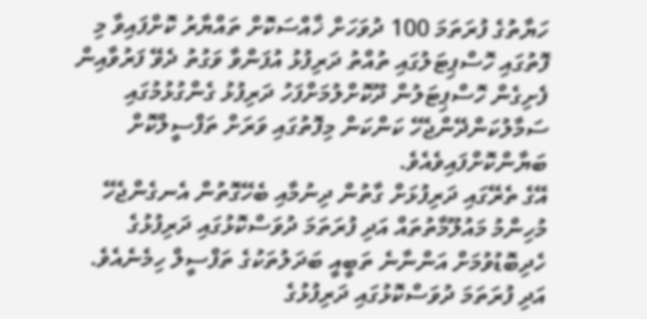ހަޔާތުގެ ފުރަތަމަ 100 ދުވަހަށް ޚާއްސަކޮށް ތައްޔާރު ކޮށްފައިވާ މި ފޮތުގައި ހޮސްޕިޓަލުގައި ތުއްތު ދަރިފުޅު އުފަންވާ ވަގުތު ދެވޭ ފަރުވާއިން ފެށިގެން ހޮސްޕިޓަލުން ދޫކޮށްލުމަށްފަހު ދަރިފުޅު ގެންގުޅުމުގައި ސަމާލުކަންދޭންޖެހޭ ކަންކަން މިފޮތުގައި ވަރަށް ތަފްސީލްކޮށް ބަޔާންކޮށްފައިވެއެވެ.
އޭގެ ތެރޭގައި ދަރިފުޅަށް ގާތުން ދިނުމާއި ބެހޭގޮތުން އެނގެންޖެހޭ މުހިންމު މައުލޫމާތުތައް އަދި ފުރަތަމަ ދުވަސްކޮޅުގައި ދަރިފުޅުގެ ހެދިބޮޑުވުމަށް އަންނާނެ ތަބީއީ ބަދަލުތަކުގެ ތަފްސީލް ހިމެނެއެވެ. އަދި ފުރަތަމަ ދުވަސްކޮޅުގައި ދަރިފުޅުގެ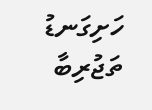ހަށިގަނޑު ތަޖުރިބާ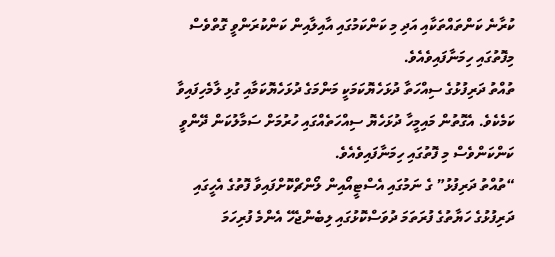ކުރާނެ ކަންތައްތަކާއި އަދި މި ކަންކަމުގައި އާއިލާއިން ކަންކުރަންވީ ގޮތްވެސް މިފޮތުގައި ހިމަނާފައިވެއެވެ.
ތުއްތު ދަރިފުޅުގެ ސިއްހަތާ ދުޅަހެޔޮކަމަކީ މަންމަގެ ދުޅަހެޔޮކަމާއި ގުޅި ލާމެހިފައިވާ ކަމެކެވެ. އެގޮތުން މައިމީހާ ދުޅަހެޔޮ ސިއްހަތެއްގައި ހުރުމަށް ސަމާލުކަން ދޭންވީ ކަންކަންވެސް މި ފޮތުގައި ހިމަނާފައިވެއެވެ.
“ތުއްތު ދަރިފުޅު” ގެ ނަމުގައި އެސްޓީއޯއިން ލޯންޗްކޮށްފައިވާ ފޮތުގެ އެހީގައި ދަރިފުޅުގެ ހަޔާތުގެ ފުރަތަމަ ދުވަސްކޮޅުގައި ލިބެންޖެހޭ އެންމެ ފުރިހަމަ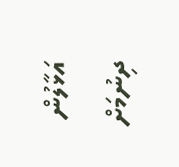އަޅާލުން ދިނުމަށް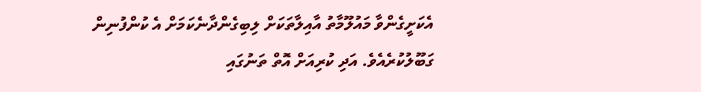އެކަށީގެންވާ މައުލޫމާތު އާއިލާތަކަށް ލިބިގެންދާނެކަމަށް އެ ކުންފުނިން ގަބޫލުކުރެއެވެ. އަދި ކުރިއަށް އޮތް ތަނުގައި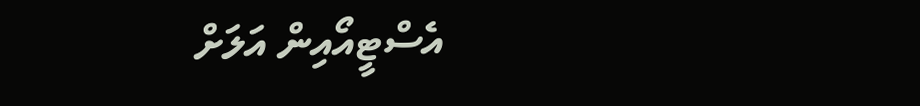އެސްޓީއޯއިން އަލަށް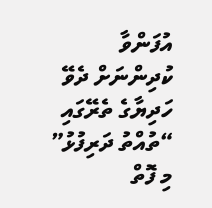އުފަންވާ ކުދިންނަށް ދެވޭ ހަދިޔާގެ ތެރޭގައި “ތުއްތު ދަރިފުޅު” މި ފޮތް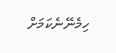ހިމެނޭނެކަމަށް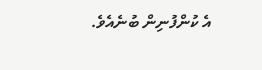އެ ކުންފުނިން ބުނެއެވެ.